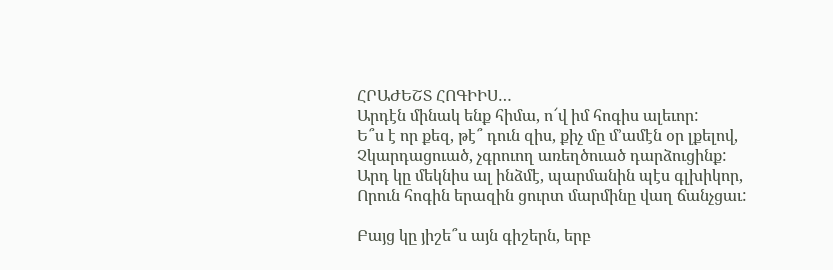ՀՐԱԺԵՇՏ ՀՈԳԻԻՍ…
Արդէն մինակ ենք հիմա, ո՜վ իմ հոգիս ալեւոր:
Ե՞ս է որ քեզ, թէ՞ դուն զիս, քիչ մը մ’ամէն օր լքելով,
Չկարդացուած, չգրուող առեղծուած դարձուցինք:
Արդ կը մեկնիս ալ ինձմէ, պարմանին պէս գլխիկոր,
Որուն հոգին երազին ցուրտ մարմինը վաղ ճանչցաւ:

Բայց կը յիշե՞ս այն գիշերն, երբ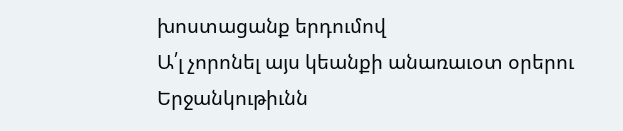խոստացանք երդումով
Ա՛լ չորոնել այս կեանքի անառաւօտ օրերու
Երջանկութիւնն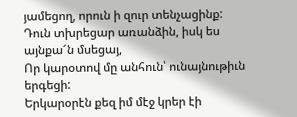յամեցող, որուն ի զուր տենչացինք:
Դուն տխրեցար առանձին, իսկ ես այնքա՜ն մսեցայ,
Որ կարօտով մը անհուն՝ ունայնութիւն երգեցի:
Երկարօրէն քեզ իմ մէջ կրեր էի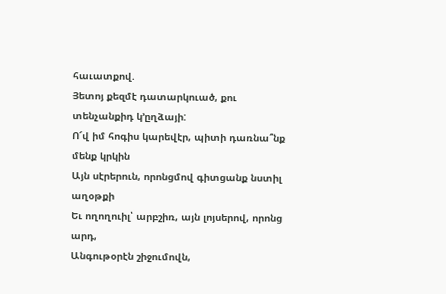հաւատքով.
Յետոյ քեզմէ դատարկուած, քու տենչանքիդ կ’ըղձայի:
Ո՜վ իմ հոգիս կարեվէր, պիտի դառնա՞նք մենք կրկին
Այն սէրերուն, որոնցմով գիտցանք նստիլ աղօթքի
Եւ ողողուիլ՝ արբշիռ, այն լոյսերով, որոնց արդ,
Անգութօրէն շիջումովն,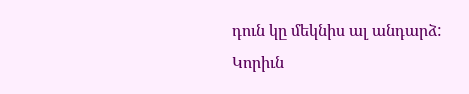դուն կը մեկնիս ալ անդարձ:
Կորիւն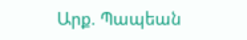Արք. Պապեան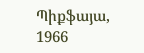Պիքֆայա, 1966